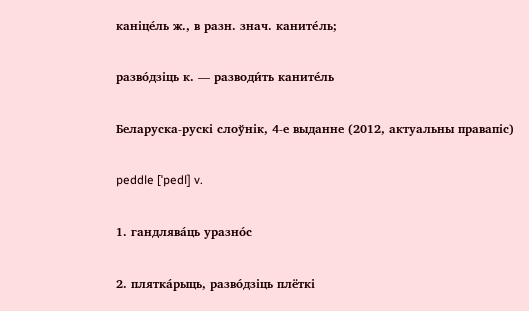каніце́ль ж., в разн. знач. каните́ль;

разво́дзіць к. — разводи́ть каните́ль

Беларуска-рускі слоўнік, 4-е выданне (2012, актуальны правапіс)

peddle [ˈpedl] v.

1. гандлява́ць уразно́с

2. плятка́рыць, разво́дзіць плёткі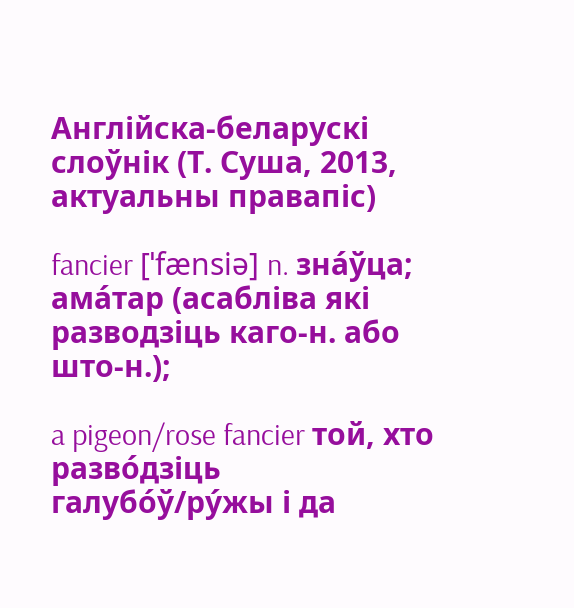Англійска-беларускі слоўнік (Т. Суша, 2013, актуальны правапіс)

fancier [ˈfænsiə] n. зна́ўца; ама́тар (асабліва які разводзіць каго-н. або што-н.);

a pigeon/rose fancier той, хто разво́дзіць галубо́ў/ру́жы і да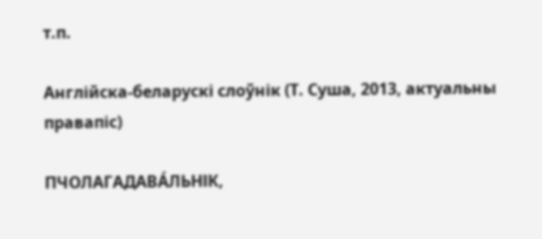т.п.

Англійска-беларускі слоўнік (Т. Суша, 2013, актуальны правапіс)

ПЧОЛАГАДАВА́ЛЬНІК,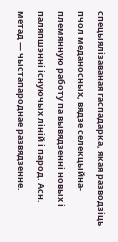спецыялізаваная гаспадарка, якая разводзіць пчол меданосных, вядзе селекцыйна-племянную работу па вывядзенні новых і паляпшэнні існуючых ліній і парод. Асн. метад — чыстапароднае развядзенне.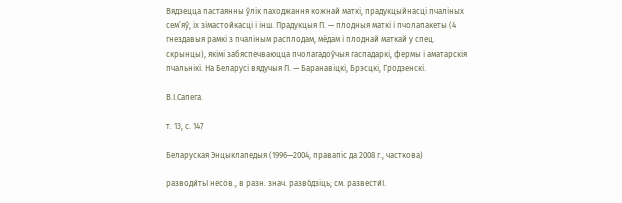Вядзецца пастаянны ўлік паходжання кожнай маткі, прадукцыйнасці пчаліных сем’яў, іх зімастойкасці і інш. Прадукцыя П. — плодныя маткі і пчолапакеты (4 гнездавыя рамкі з пчаліным расплодам, мёдам і плоднай маткай у спец. скрынцы), якімі забяспечваюцца пчолагадоўчыя гаспадаркі, фермы і аматарскія пчальнікі. На Беларусі вядучыя П. — Баранавіцкі, Брэсцкі, Гродзенскі.

В.І.Сапега.

т. 13, с. 147

Беларуская Энцыклапедыя (1996—2004, правапіс да 2008 г., часткова)

разводи́тьI несов., в разн. знач. разво́дзіць; см. развести́I.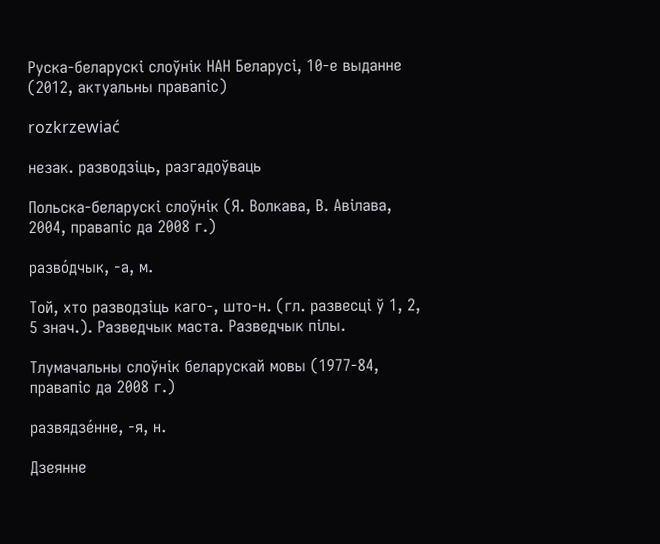Руска-беларускі слоўнік НАН Беларусі, 10-е выданне (2012, актуальны правапіс)

rozkrzewiać

незак. разводзіць, разгадоўваць

Польска-беларускі слоўнік (Я. Волкава, В. Авілава, 2004, правапіс да 2008 г.)

разво́дчык, ‑а, м.

Той, хто разводзіць каго‑, што‑н. (гл. развесці ў 1, 2, 5 знач.). Разведчык маста. Разведчык пілы.

Тлумачальны слоўнік беларускай мовы (1977-84, правапіс да 2008 г.)

развядзе́нне, ‑я, н.

Дзеянне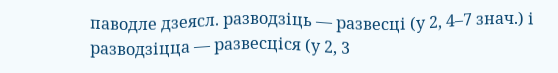паводле дзеясл. разводзіць — развесці (у 2, 4–7 знач.) і разводзіцца — развесціся (у 2, 3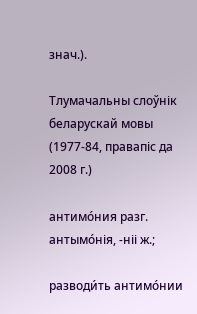знач.).

Тлумачальны слоўнік беларускай мовы (1977-84, правапіс да 2008 г.)

антимо́ния разг. антымо́нія, -ніі ж.;

разводи́ть антимо́нии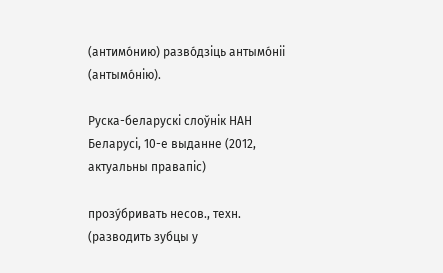(антимо́нию) разво́дзіць антымо́ніі (антымо́нію).

Руска-беларускі слоўнік НАН Беларусі, 10-е выданне (2012, актуальны правапіс)

прозу́бривать несов., техн. (разводить зубцы у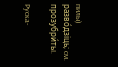пилы) разво́дзіць; см. прозубри́тьI.

Руска-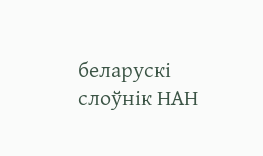беларускі слоўнік НАН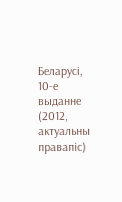Беларусі, 10-е выданне (2012, актуальны правапіс)